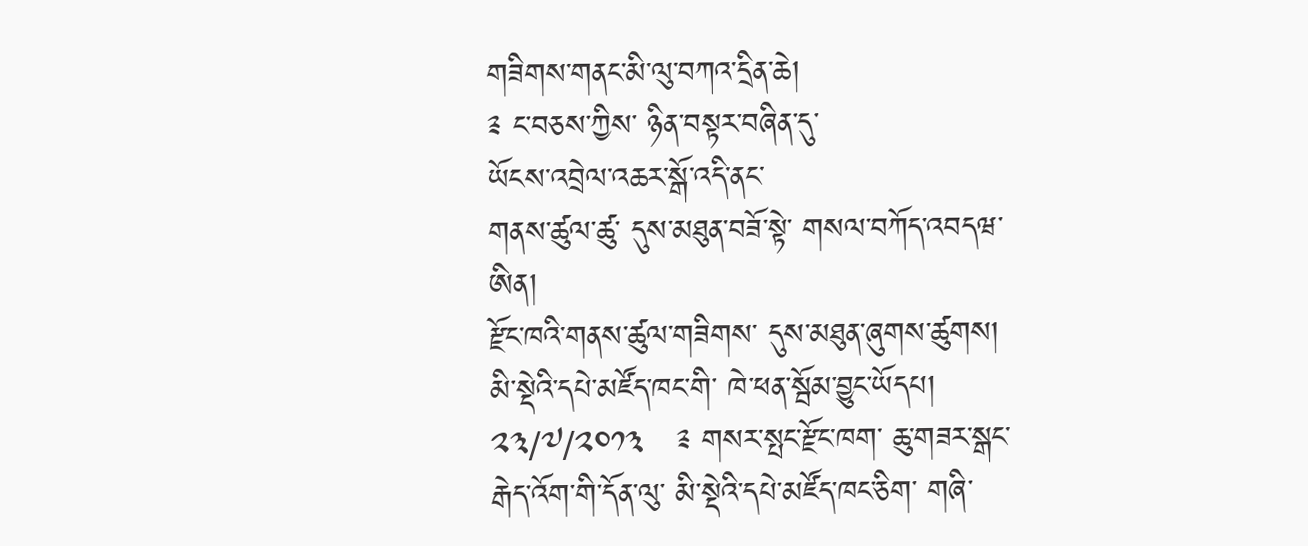གཟིགས་གནང་མི་ལུ་བཀའ་དྲིན་ཆེ།
༉ ང་བཅས་ཀྱིས་ ཉིན་བསྟར་བཞིན་དུ་
ཡོངས་འབྲེལ་འཆར་སྒོ་འདི་ནང་
གནས་ཚུལ་ཚུ་ དུས་མཐུན་བཟོ་སྟེ་ གསལ་བཀོད་འབདཝ་ཨིན།
རྫོང་ཁའི་གནས་ཚུལ་གཟིགས་ དུས་མཐུན་ཞུགས་ཚུགས།
མི་སྡེའི་དཔེ་མཛོད་ཁང་གི་ ཁེ་ཕན་སྦོམ་བྱུང་ཡོདཔ།
༢༣/༧/༢༠༡༣   ༉ གསར་སྤང་རྫོང་ཁག་ ཆུ་གཟར་སྒང་རྒེད་འོག་གི་དོན་ལུ་ མི་སྡེའི་དཔེ་མཛོད་ཁང་ཅིག་ གཞི་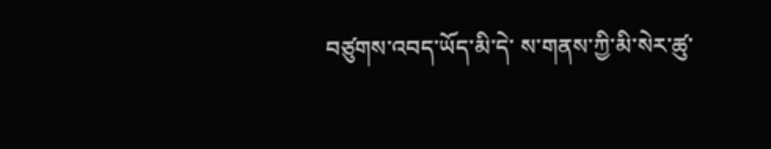བཙུགས་འབད་ཡོད་མི་དེ་ ས་གནས་ཀྱི་མི་སེར་ཚུ་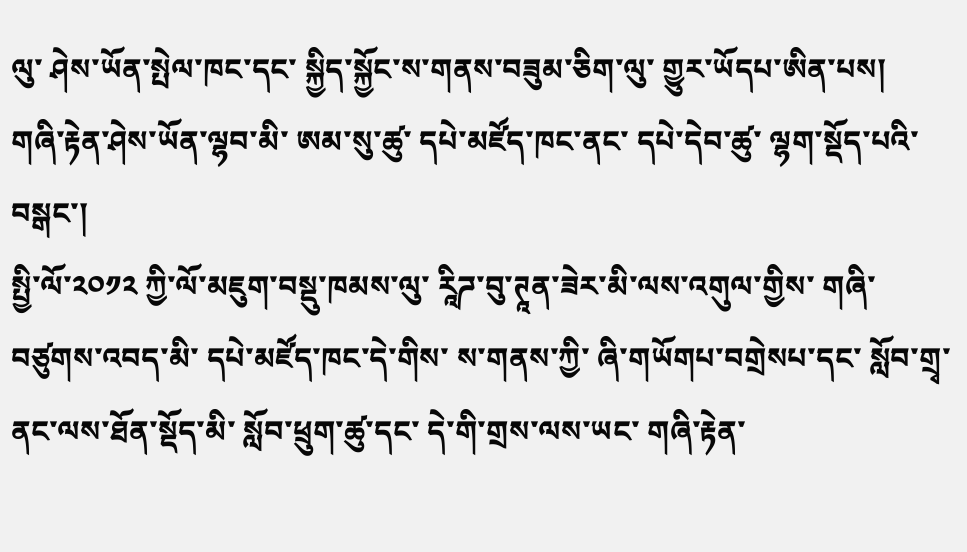ལུ་ ཤེས་ཡོན་སྤེལ་ཁང་དང་ སྐྱིད་སྐྱོང་ས་གནས་བཟུམ་ཅིག་ལུ་ གྱུར་ཡོདཔ་ཨིན་པས།
གཞི་རྟེན་ཤེས་ཡོན་ལྷབ་མི་ ཨམ་སུ་ཚུ་ དཔེ་མཛོད་ཁང་ནང་ དཔེ་དེབ་ཚུ་ ལྷག་སྡོད་པའི་བསྒང་།
སྤྱི་ལོ་༢༠༡༢ ཀྱི་ལོ་མཇུག་བསྡུ་ཁམས་ལུ་ རཱིཌ་བུ་ཊཱན་ཟེར་མི་ལས་འགུལ་གྱིས་ གཞི་བཙུགས་འབད་མི་ དཔེ་མཛོད་ཁང་དེ་གིས་ ས་གནས་ཀྱི་ ཞི་གཡོགཔ་བགྲེསཔ་དང་ སློབ་གྲྭ་ནང་ལས་ཐོན་སྡོད་མི་ སློབ་ཕྲུག་ཚུ་དང་ དེ་གི་གྲས་ལས་ཡང་ གཞི་རྟེན་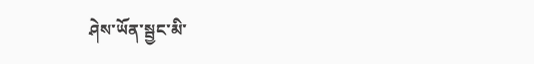ཤེས་ཡོན་སྦྱང་མི་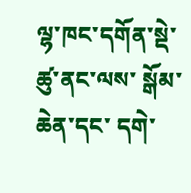ལྷ་ཁང་དགོན་སྡེ་ཚུ་ནང་ལས་ སྒོམ་ཆེན་དང་ དགེ་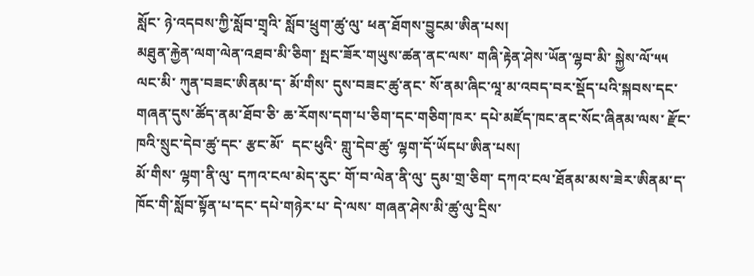སློང་ ཉེ་འདབས་ཀྱི་སློབ་གྲྭའི་ སློབ་ཕྲུག་ཚུ་ལུ་ ཕན་ཐོགས་བྱུངམ་ཨིན་པས།
མཐུན་རྐྱེན་ལག་ལེན་འཐབ་མི་ཅིག་ སྤང་ཟོར་གཡུས་ཚན་ནང་ལས་ གཞི་རྟེན་ཤེས་ཡོན་ལྷབ་མི་ སྐྱེས་ལོ་༥༥ ལང་མི་ ཀུན་བཟང་ཨིནམ་ད་ མོ་གིས་ དུས་བཟང་ཚུ་ནང་ སོ་ནམ་ཞིང་ལཱ་མ་འབད་བར་སྡོད་པའི་སྐབས་དང་ གཞན་དུས་ཚོད་ནམ་ཐོབ་ཅི་ ཆ་རོགས་དག་པ་ཅིག་དང་གཅིག་ཁར་ དཔེ་མཛོད་ཁང་ནང་སོང་ཞིནམ་ལས་ རྫོང་ཁའི་སྲུང་དེབ་ཚུ་དང་ རྩང་མོ་  དང་ཕུའི་ གླུ་དེབ་ཚུ་ ལྷག་དོ་ཡོདཔ་ཨིན་པས།
མོ་གིས་ ལྷག་ནི་ལུ་ དཀའ་ངལ་མེད་རུང་ གོ་བ་ལེན་ནི་ལུ་ དུམ་གྲ་ཅིག་ དཀའ་ངལ་ཐོནམ་མས་ཟེར་ཨིནམ་ད་ ཁོང་གི་སློབ་སྟོན་པ་དང་ དཔེ་གཉེར་པ་ དེ་ལས་ གཞན་ཤེས་མི་ཚུ་ལུ་དྲིས་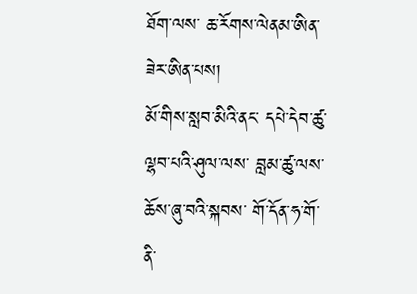ཐོག་ལས་ ཆ་རོགས་ལེནམ་ཨིན་ཟེར་ཨིན་པས།
མོ་གིས་སླབ་མིའི་ནང་ དཔེ་དེབ་ཚུ་ ལྷབ་པའི་ཤུལ་ལས་ བླམ་ཚུ་ལས་ ཆོས་ཞུ་བའི་སྐབས་ གོ་དོན་ཧ་གོ་ནི་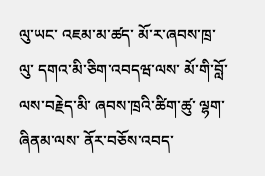ལུ་ཡང་ འཇམ་མ་ཚད་ མོ་ར་ཞབས་ཁྲ་ལུ་ དགའ་མི་ཅིག་འབདཝ་ལས་ མོ་གི་བློ་ལས་བརྗེད་མི་ ཞབས་ཁྲའི་ཚིག་ཚུ་ ལྷག་ཞིནམ་ལས་ ནོར་བཅོས་འབད་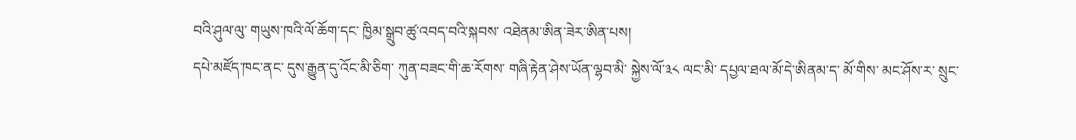བའི་ཤུལ་ལུ་ གཡུས་ཁའི་ལོ་ཆོག་དང་ ཁྱིམ་སྒྲུབ་ཚུ་འབད་བའི་སྐབས་ འཐེནམ་ཨིན་ཟེར་ཨིན་པས།
དཔེ་མཛོད་ཁང་ནང་ དུས་རྒྱུན་དུ་འོང་མི་ཅིག་ ཀུན་བཟང་གི་ཆ་རོགས་ གཞི་རྟེན་ཤེས་ཡོན་ལྷབ་མི་ སྐྱེས་ལོ་༣༨ ལང་མི་ དཔྱལ་ཐལ་མོ་དེ་ཨིནམ་ད་ མོ་གིས་ མང་ཤོས་ར་ སྲུང་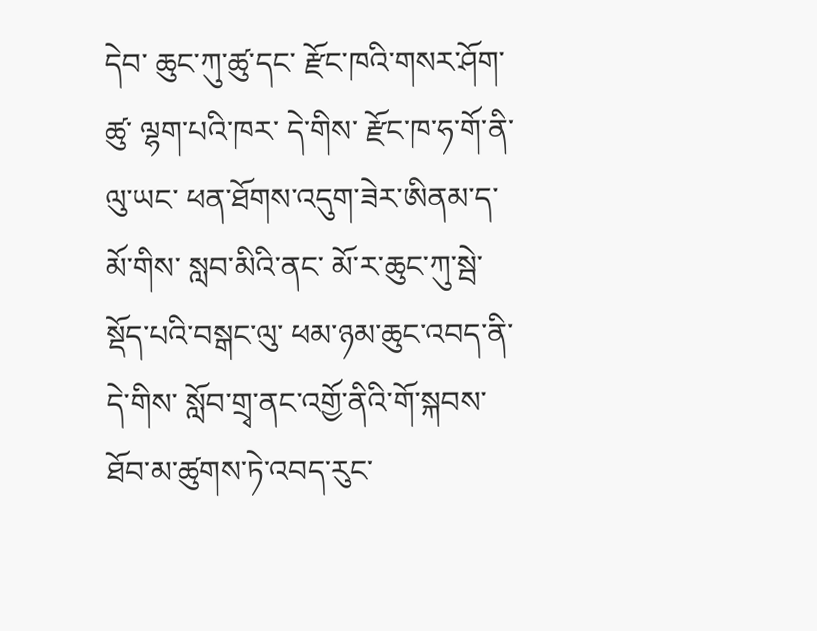དེབ་ ཆུང་ཀུ་ཚུ་དང་ རྫོང་ཁའི་གསར་ཤོག་ཚུ་ ལྷག་པའི་ཁར་ དེ་གིས་ རྫོང་ཁ་ཧ་གོ་ནི་ལུ་ཡང་ ཕན་ཐོགས་འདུག་ཟེར་ཨིནམ་ད་ མོ་གིས་ སླབ་མིའི་ནང་ མོ་ར་ཆུང་ཀུ་སྦེ་སྡོད་པའི་བསྒང་ལུ་ ཕམ་ཉམ་ཆུང་འབད་ནི་དེ་གིས་ སློབ་གྲྭ་ནང་འགྱོ་ནིའི་གོ་སྐབས་ཐོབ་མ་ཚུགས་ཏེ་འབད་རུང་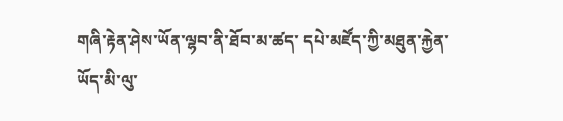གཞི་རྟེན་ཤེས་ཡོན་ལྷབ་ནི་ཐོབ་མ་ཚད་ དཔེ་མཛོད་ཀྱི་མཐུན་རྐྱེན་ཡོད་མི་ལུ་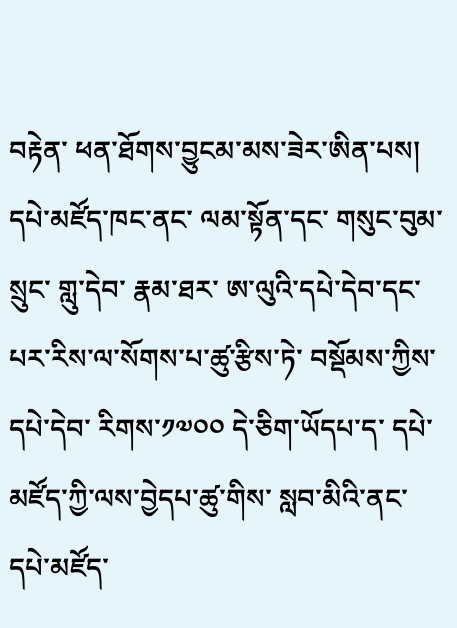བརྟེན་ ཕན་ཐོགས་བྱུངམ་མས་ཟེར་ཨིན་པས།
དཔེ་མཛོད་ཁང་ནང་ ལམ་སྟོན་དང་ གསུང་བུམ་ སྲུང་ གླུ་དེབ་ རྣམ་ཐར་ ཨ་ལུའི་དཔེ་དེབ་དང་ པར་རིས་ལ་སོགས་པ་ཚུ་རྩིས་ཏེ་ བསྡོམས་ཀྱིས་ དཔེ་དེབ་ རིགས་༡༧༠༠ དེ་ཅིག་ཡོདཔ་ད་ དཔེ་མཛོད་ཀྱི་ལས་བྱེདཔ་ཚུ་གིས་ སླབ་མིའི་ནང་ དཔེ་མཛོད་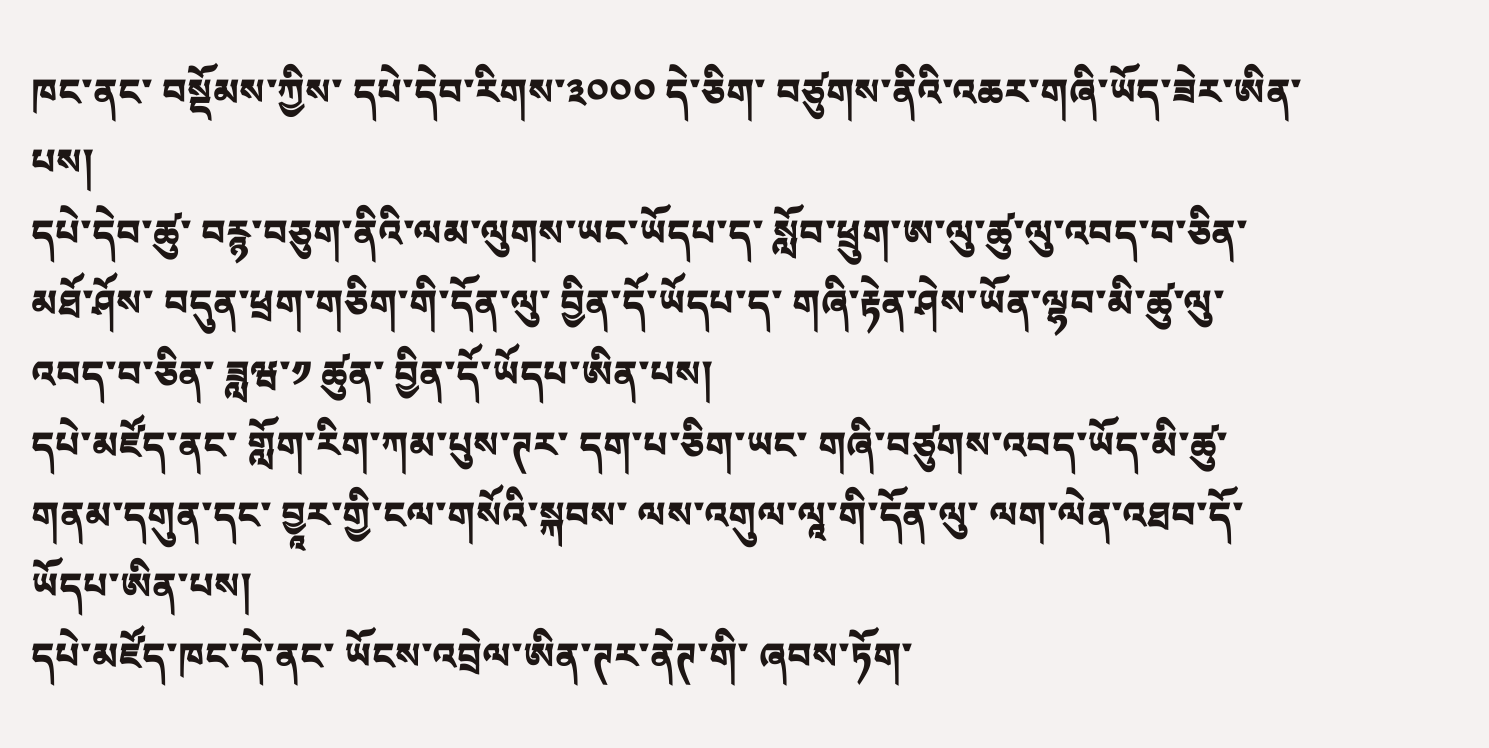ཁང་ནང་ བསྡོམས་ཀྱིས་ དཔེ་དེབ་རིགས་༣༠༠༠ དེ་ཅིག་ བཙུགས་ནིའི་འཆར་གཞི་ཡོད་ཟེར་ཨིན་པས།
དཔེ་དེབ་ཚུ་ བརྙ་བཅུག་ནིའི་ལམ་ལུགས་ཡང་ཡོདཔ་ད་ སློབ་ཕྲུག་ཨ་ལུ་ཚུ་ལུ་འབད་བ་ཅིན་ མཐོ་ཤོས་ བདུན་ཕྲག་གཅིག་གི་དོན་ལུ་ བྱིན་དོ་ཡོདཔ་ད་ གཞི་རྟེན་ཤེས་ཡོན་ལྷབ་མི་ཚུ་ལུ་འབད་བ་ཅིན་ ཟླཝ་༡ ཚུན་ བྱིན་དོ་ཡོདཔ་ཨིན་པས།
དཔེ་མཛོད་ནང་ གློག་རིག་ཀམ་པུས་ཊར་ དག་པ་ཅིག་ཡང་ གཞི་བཙུགས་འབད་ཡོད་མི་ཚུ་ གནམ་དགུན་དང་ བྱཱར་གྱི་ངལ་གསོའི་སྐབས་ ལས་འགུལ་ལཱ་གི་དོན་ལུ་ ལག་ལེན་འཐབ་དོ་ཡོདཔ་ཨིན་པས།
དཔེ་མཛོད་ཁང་དེ་ནང་ ཡོངས་འབྲེལ་ཨིན་ཊར་ནེཊ་གི་ ཞབས་ཏོག་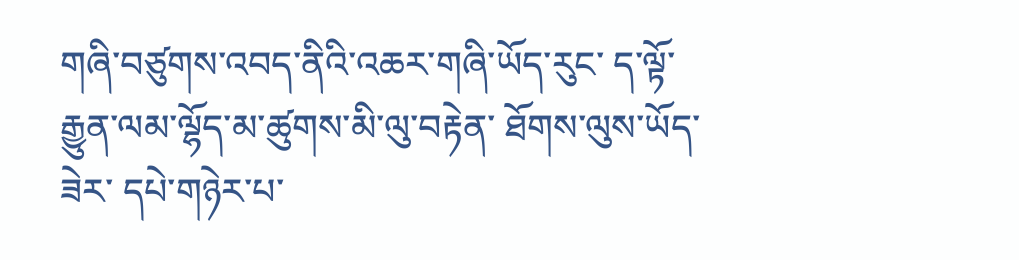གཞི་བཙུགས་འབད་ནིའི་འཆར་གཞི་ཡོད་རུང་ ད་ལྟོ་ རྒྱུན་ལམ་ལྷོད་མ་ཚུགས་མི་ལུ་བརྟེན་ ཐོགས་ལུས་ཡོད་ཟེར་ དཔེ་གཉེར་པ་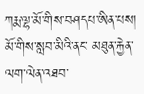ཀརྨ་ལྷ་མོ་གིས་བཤདཔ་ཨིན་པས།
མོ་གིས་སླབ་མིའི་ནང་ མཐུན་རྐྱེན་ལག་ལེན་འཐབ་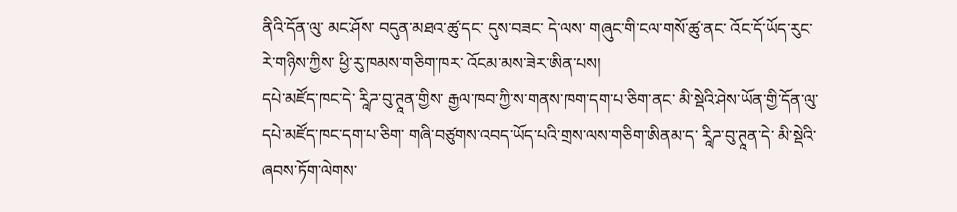ནིའི་དོན་ལུ་ མང་ཤོས་ བདུན་མཐའ་ཚུ་དང་ དུས་བཟང་ དེ་ལས་ གཞུང་གི་ངལ་གསོ་ཚུ་ནང་ འོང་དོ་ཡོད་རུང་ རེ་གཉིས་ཀྱིས་ ཕྱི་རུ་ཁམས་གཅིག་ཁར་ འོངམ་མས་ཟེར་ཨིན་པས།
དཔེ་མཛོད་ཁང་དེ་ རཱིཌ་བུ་ཊཱན་གྱིས་ རྒྱལ་ཁབ་ཀྱི་ས་གནས་ཁག་དག་པ་ཅིག་ནང་ མི་སྡེའི་ཤེས་ཡོན་གྱི་དོན་ལུ་ དཔེ་མཛོད་ཁང་དག་པ་ཅིག་ གཞི་བཙུགས་འབད་ཡོད་པའི་གྲས་ལས་གཅིག་ཨིནམ་ད་ རཱིཌ་བུ་ཊཱན་དེ་ མི་སྡེའི་ཞབས་ཏོག་ལེགས་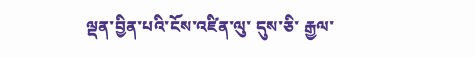ལྡན་བྱིན་པའི་ངོས་འཛིན་ལུ་ དུས་ཅི་ རྒྱལ་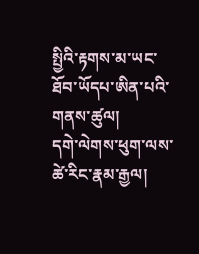སྤྱིའི་རྟགས་མ་ཡང་ ཐོབ་ཡོདཔ་ཨིན་པའི་གནས་ཚུལ།
དགེ་ལེགས་ཕུག་ལས་ ཚེ་རིང་རྣམ་རྒྱལ།